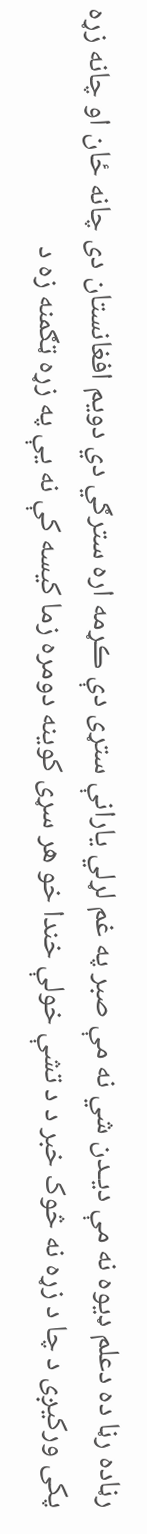رڼاده رڼا ده دعلم ډیوه نه مې ديـدن شي نه مې صبر په غم لړلي يارانې ستړی دې ڪړمه اره سترګي دي دویم افغانستان دی چانه ځان او چانه زړه پکی ورکیږی د چا د زړه نه څوک خبر د د تشې خولې خندا خو هر سړی کوینه دومره زما کیسه کې نه یې په زړه ټګمنه زه د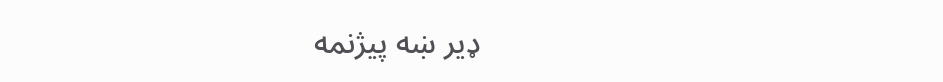ډیر ښه پیژنمه